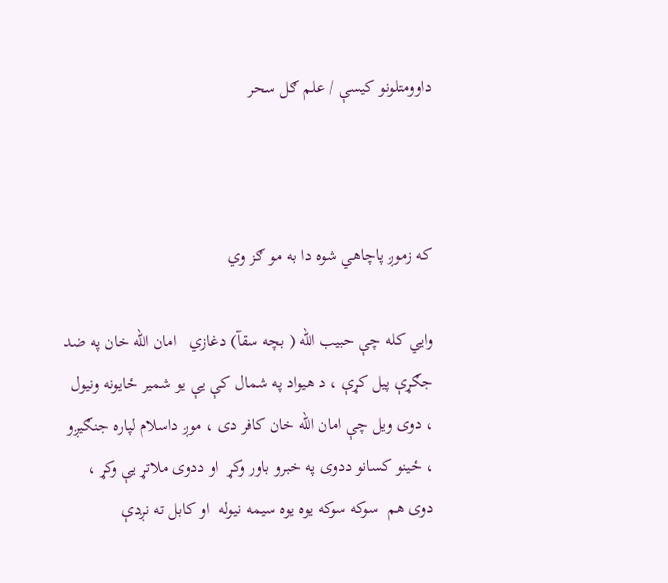داوومتلونو کیسې / علم ګل سحر



که زموږ پاچاهي شوه دا به مو ګز وي

وایي کله چې حبیب الله ( بچه سقآ) دغازي   امان الله خان په ضد جګړې پیل کړې ، د هیواد په شمال کې یې یو شمیر ځایونه ونیول ، دوی ویل چې امان الله خان کافر دی ، موږ داسلام لپاره جنګیږو ، ځینو کسانو ددوی په خبرو باور وکړ  او ددوی ملاتړ یې وکړ ، دوی هم  سوکه سوکه یوه یوه سیمه نیوله  او کابل ته نږدې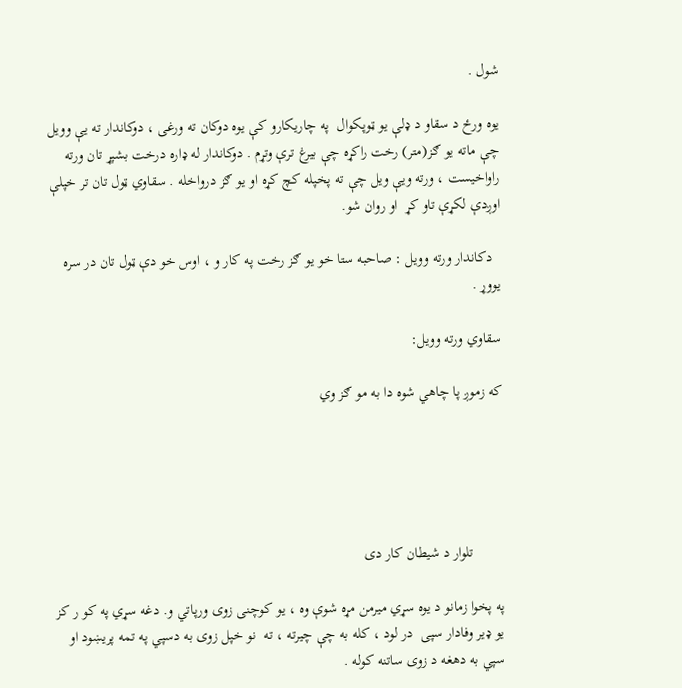شول .

یوه ورځ د سقاو د ډلې یو ټوپکوال  په چاریکارو کې یوه دوکان ته ورغی ، دوکاندار ته یې وویل چې ماته یو ګز(متر) رخت راکړه چې بیرغ ترې وتړم . دوکاندار له ډاره درخت بشپړ تان ورته راواخیست ، ورته ویې ویل چې ته پخپله کچ کړه او یو ګز درواخله . سقاوي ټول تان تر خپلې اوږدې لکړې تاو کړ  او روان شو.

  دکاندار ورته وویل : صاحبه ستا خو یو ګز رخت په کار و ، اوس خو دې ټول تان در سره یووړ .

سقاوي ورته وویل:

که زموږ پا چاهي شوه دا به مو ګز وي





        تلوار د شیطان کار دی

په پخوا زمانو د یوه سړي میرمن مړه شوې وه ، یو کوچنی زوی ورپاتي و. دغه سړي په کو ر کز یو ډیر وفادار سپی  در لود ، کله به چې چیرته ، ته  نو خپل زوی به دسپي په تمه پریښود او سپي به دهغه د زوی ساتنه کوله .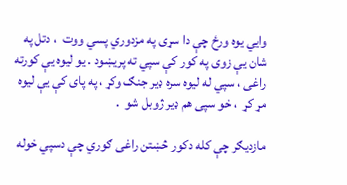وایي یوه ورځ چې دا سړی په مزدوري پسي ووت  ، دتل په شان یې زوی په کور کې سپي ته پریښود . یو لیوه یې کورته راغی ، سپي له لیوه سره ډیر جنګ وکړ ، په پای کې یې لیوه مړ کړ  ، خو سپی هم ډیر ژوبل شو  .

مازدیګر چې کله دکور څښتن راغی ګوري چې دسپي خوله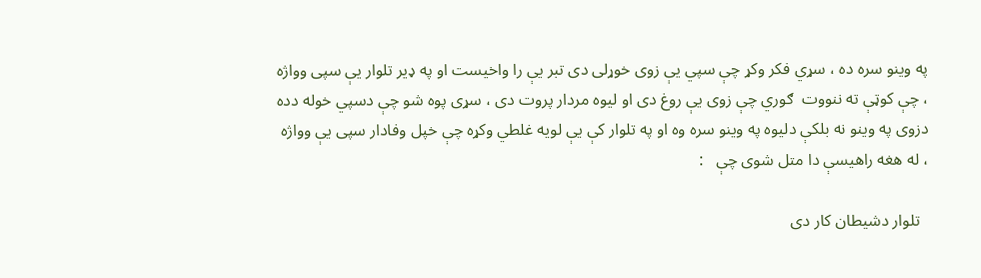په وینو سره ده ، سړي فکر وکړ چې سپي یې زوی خوړلی دی تبر یې را واخیست او په ډیر تلوار یې سپی وواژه ، چې کوټې ته ننووت  ګوري چې زوی یې روغ دی او لیوه مردار پروت دی ، سړی پوه شو چې دسپي خوله دده دزوی په وینو نه بلکې دلیوه په وینو سره وه او په تلوار کې یې لویه غلطي وکړه چې خپل وفادار سپی یې وواژه ، له هغه راهیسې دا متل شوی چې   :

  تلوار دشیطان کار دی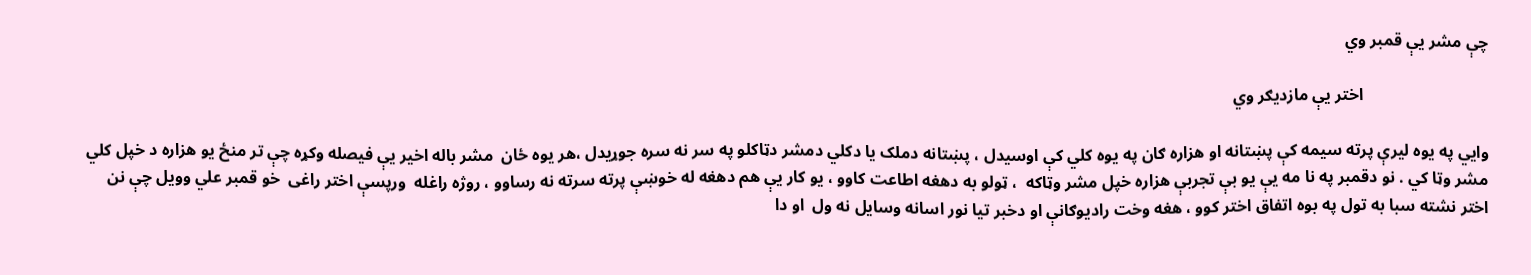چې مشر یې قمبر وي

                              اختر یې مازدیګر وي

وایي په یوه لیرې پرته سیمه کې پښتانه او هزاره ګان په یوه کلي کې اوسیدل ، پښتانه دملک یا دکلي دمشر دټاکلو په سر نه سره جوړیدل ،هر یوه ځان  مشر باله اخیر یې فیصله وکړه چې تر منځ یو هزاره د خپل کلي مشر وټا کي . نو دقمبر په نا مه یې یو بې تجربې هزاره خپل مشر وټاکه  ، ټولو به دهغه اطاعت کاوو ، یو کار یې هم دهغه له خوښې پرته سرته نه رساوو ، روژه راغله  ورپسې اختر راغی  خو قمبر علي وویل چې نن اختر نشته سبا به تول په بوه اتفاق اختر کوو ، هغه وخت رادیوګانې او دخبر تیا نور اسانه وسایل نه ول  او دا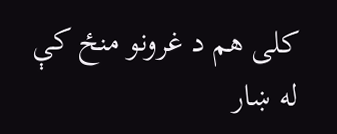کلی هم د غرونو منځ کې له ښار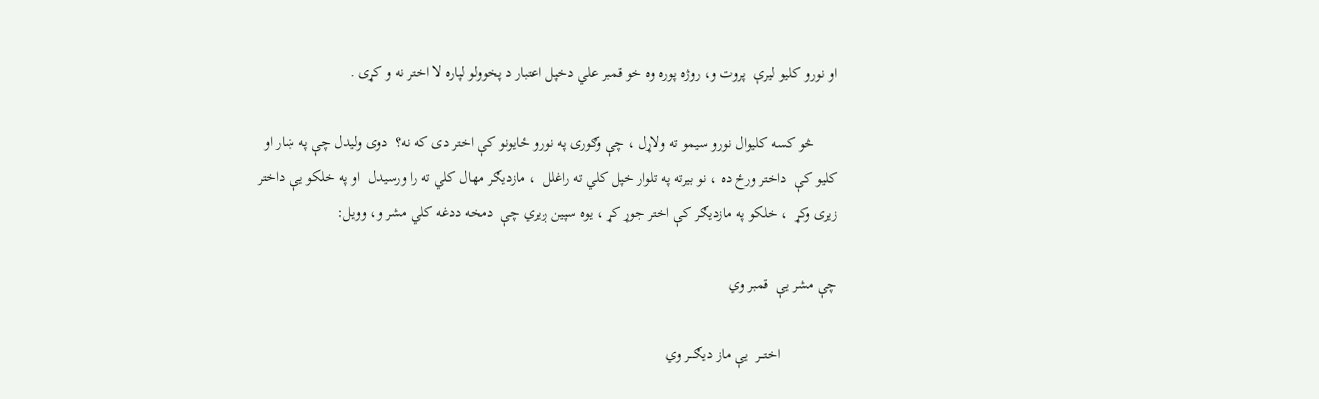او نورو کلیو لیرې  پروت و، روژه پوره وه خو قمبر علي دخپل اعتبار د پخوولو لپاره لا اختر نه و کړی .

      څو کسه کلیوال نورو سیمو ته ولاړل ، چې وګوری په نورو ځایونو کې اختر دی که نه؟  دوی ولیدل چې په ښار او کلیو کې  داختر ورځ ده ، نو بیرته په تلوار خپل کلي ته راغلل  ، مازدیګر مهال کلي ته را ورسیدل  او په خلکو یې داختر زیری وکړ  ، خلکو په مازدیګر کې اختر جوړ کړ ، یوه سپین ږیري چې  دمخه ددغه کلي مشر و، وویل:

چې مشر یې  قمبر وي

               اختـــر  یې ماز دیګـــر وي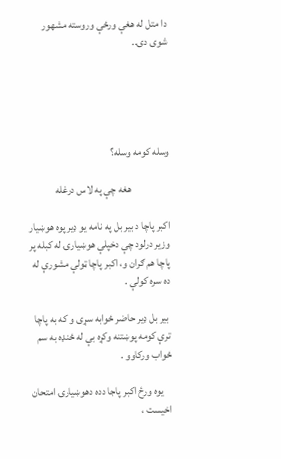دا متل له هغې ورځې وروسته مشهور شوی دی..





وسله کومه وسله؟

                  هغه چې په لاس درغله

اکبر پاچا د بیر بل په نامه یو ډیر پوه هوښیار وزیر درلود چې دخپلې هوښیارۍ له کبله پر پاچا هم ګران و، اکبر پاچا ټولې مشورې له ده سره کولې .

 بیر بل ډیر حاضر ځوابه سړی و که به پاچا ترې کومه پوښتنه وکړه بې له ځنډه به سم ځواب ورکاوو .

    یوه ورځ اکبر پاجا دده دهوښیارۍ امتحان اخیست ،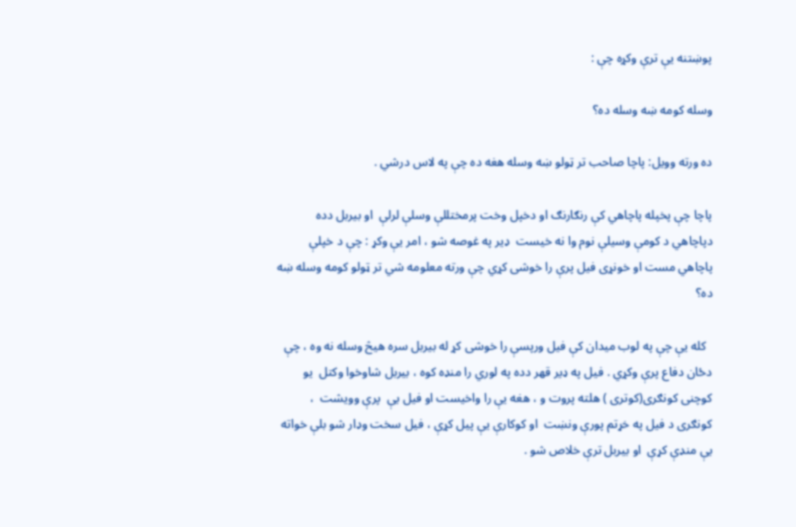پوښتنه یې ترې وکړه چې :

وسله کومه ښه وسله ده؟

ده ورته وویل: پاچا صاحب تر ټولو ښه وسله هغه ده چې په لاس درشي .

پاچا چې پخپله پاچاهي کې رنګارنګ او دخپل وخت پرمختللې وسلې لرلې  او بیربل دده دپاچاهي د کومې وسیلې نوم وا نه خیست  ډیر په غوصه شو ، امر یې وکړ : چې د خپلې پاچاهي مست او خونړی فیل پرې را خوشی کړي چې ورته معلومه شي تر ټولو کومه وسله ښه ده؟

  کله یې چې په لوب میدان کې فیل ورپسې را خوشی کړ له بیربل سره هیڅ وسله نه وه ، چې دځان دفاع پرې وکړي . فیل په ډیر قهر دده په لوري را منډه کوه ، بیربل شاوخوا وکتل  یو کوچنی کونګری(کوتری ) هلته پروت و ، هغه یې را واخیست او فیل یې  پرې وویشت  ، کونګری د فیل په خړتم پورې ونښت  او کوکارې یې پیل کړې ، فیل سخت وډار شو بلې خواته یې منډې کړې  او بیربل ترې خلاص شو .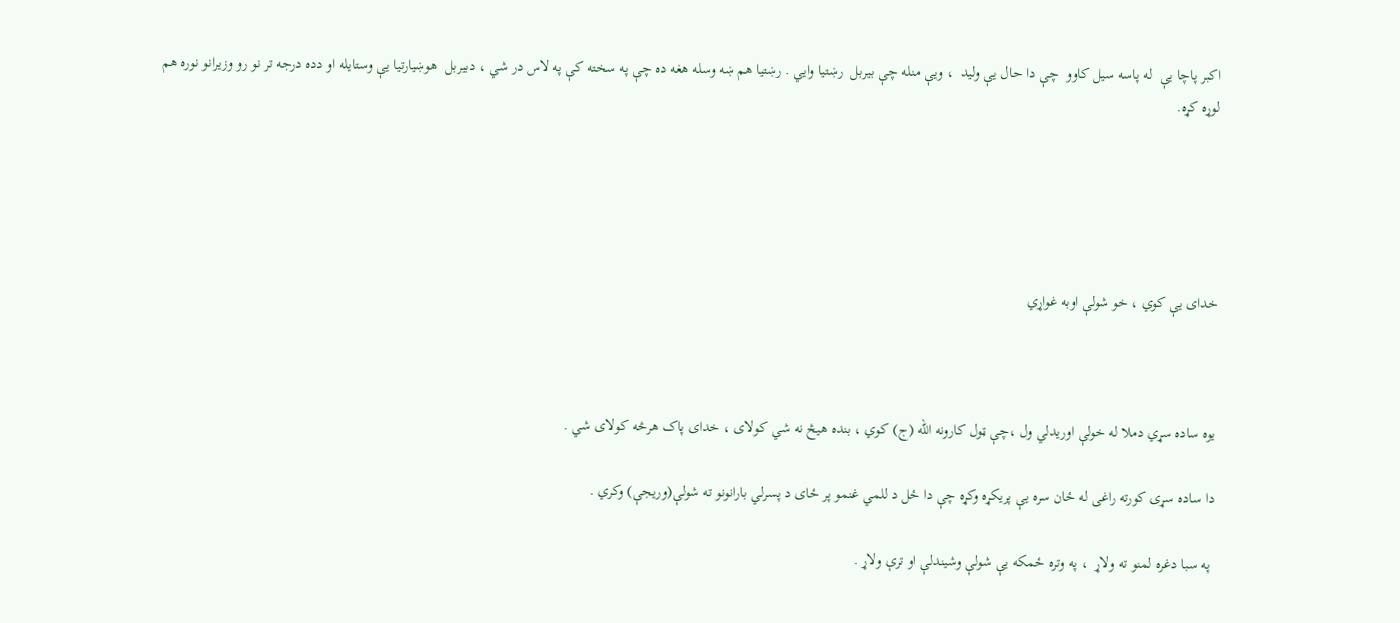اکبر پاچا یې  له پاسه سیل کاوو  چې دا حال یې ولید  ، ویې منله چې بیربل  رښتیا وایي . رښتیا هم ښه وسله هغه ده چې په سخته کې په لاس در شي ، دبیربل  هوښیارتیا یې وستایله او دده درجه تر نو رو وزیرانو نوره هم لوړه کړه.





خدای یې کوي ، خو شولې اوبه غواړي



یوه ساده سړي دملا له خولې اوریدلي ول ،چې ټول کارونه الله (ج) کوي ، بنده هیڅ نه شي کولای ، خدای پاک هرڅه کولای شي .

دا ساده سړی کورته راغی له ځان سره یې پریکړه وکړه چې دا ځل د للمي غنمو پر ځای د پسرلي بارانونو ته شولې(وریجې) وکري .

 په سبا دغره لمنو ته ولاړ  ، په وتره ځمکه یې شولې وشیندلې او ترې ولاړ .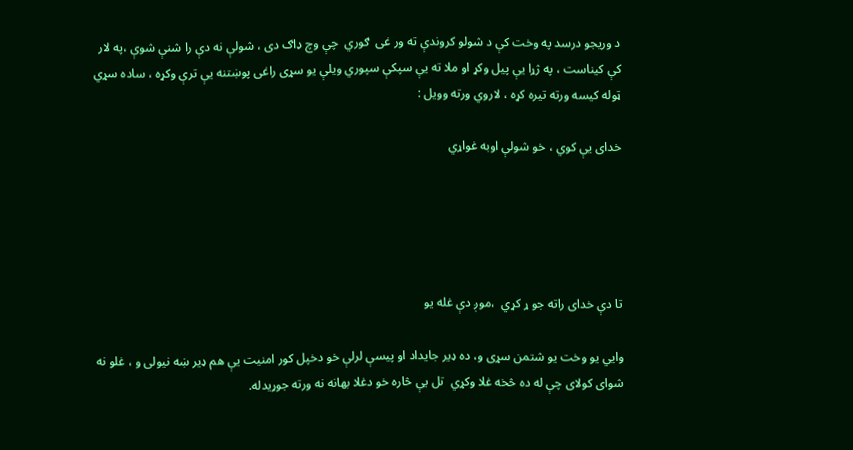د وریجو درسد په وخت کې د شولو کروندې ته ور غی  ګوري  چې وچ ډاګ دی ، شولې نه دې را شنې شوې ،په لار کې کیناست ، په ژړا یې پیل وکړ او ملا ته یې سپکې سپوري ویلې یو سړی راغی پوښتنه یې ترې وکړه ، ساده سړي ټوله کیسه ورته تیره کړه ، لاروي ورته وویل :

خدای یې کوي ، خو شولې اوبه غواړي





تا دې خدای راته جو ړ کړي  ،موږ دې غله یو

وایي یو وخت یو شتمن سړی و، ده ډیر جایداد او پیسې لرلې خو دخپل کور امنیت یې هم ډیر ښه نیولی و ، غلو نه شوای کولای چې له ده څخه غلا وکړي  تل یې څاره خو دغلا بهانه نه ورته جوړیدله.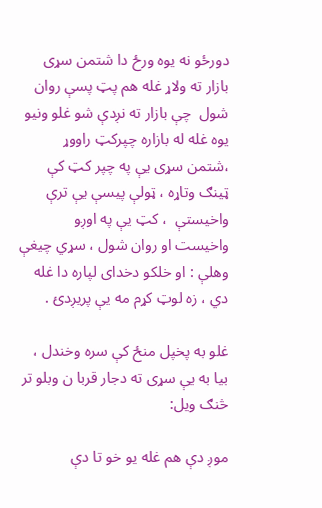دورځو نه یوه ورځ دا شتمن سړی بازار ته ولاړ غله هم پټ پسې روان شول  چې بازار ته نږدې شو غلو ونیو یوه غله له بازاره چپرکټ راووړ  ،شتمن سړی یې په چپر کټ کې ټینګ وتاړه ، ټولې پیسې یې ترې واخیستې  ، کټ یې په اوږو واخیست او روان شول ، سړي چیغې وهلې : او خلکو دخدای لپاره دا غله دي ، زه لوټ کړم مه یې پریږدئ .

غلو به پخپل منځ کې سره وخندل ، بیا به یې سړی ته دجار قربا ن وبلو تر څنګ ویل:

موږ دې هم غله یو خو تا دې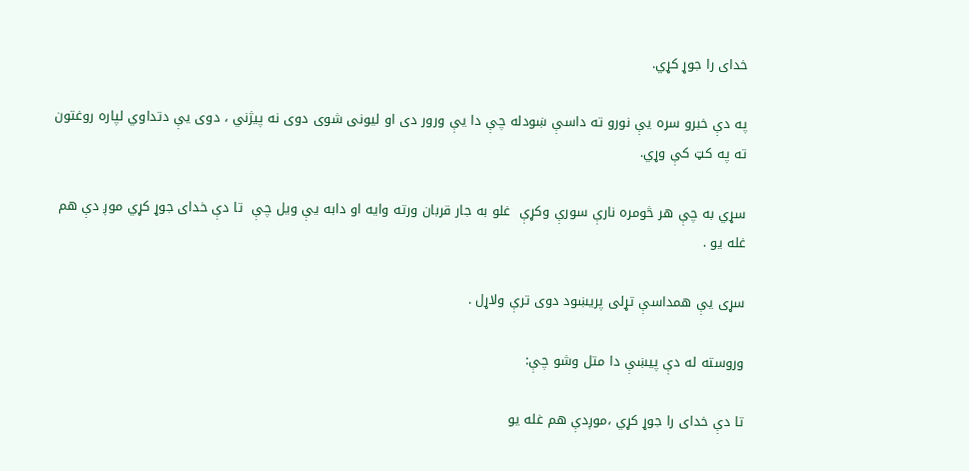خدای را جوړ کړي.

په دې خبرو سره یې نورو ته داسې ښودله چې دا یې ورور دی او لیونی شوی دوی نه پیژني ، دوی یې دتداوي لپاره روغتون ته په کټ کې وړي.

سړي به چې هر څومره نارې سورې وکړې  غلو به جار قربان ورته وایه او دابه یې ویل چې  تا دې خدای جوړ کړي موږ دې هم غله یو .

سړی یې همداسې تړلی پریښود دوی ترې ولاړل .

وروسته له دې پیښې دا متل وشو چې:

تا دې خدای را جوړ کړي ،موږدې هم غله یو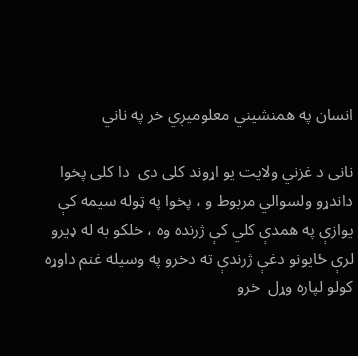انسان په همنشیني معلومیږي خر په ناني

نانی د غزني ولایت یو اړوند کلی دی  دا کلی پخوا داندړو ولسوالي مربوط و ، پخوا په ټوله سیمه کې یوازې په همدې کلي کې ژرنده وه ، خلکو به له ډیرو لرې ځایونو دغې ژرندې ته دخرو په وسیله غنم داوړه کولو لپاره وړل  خرو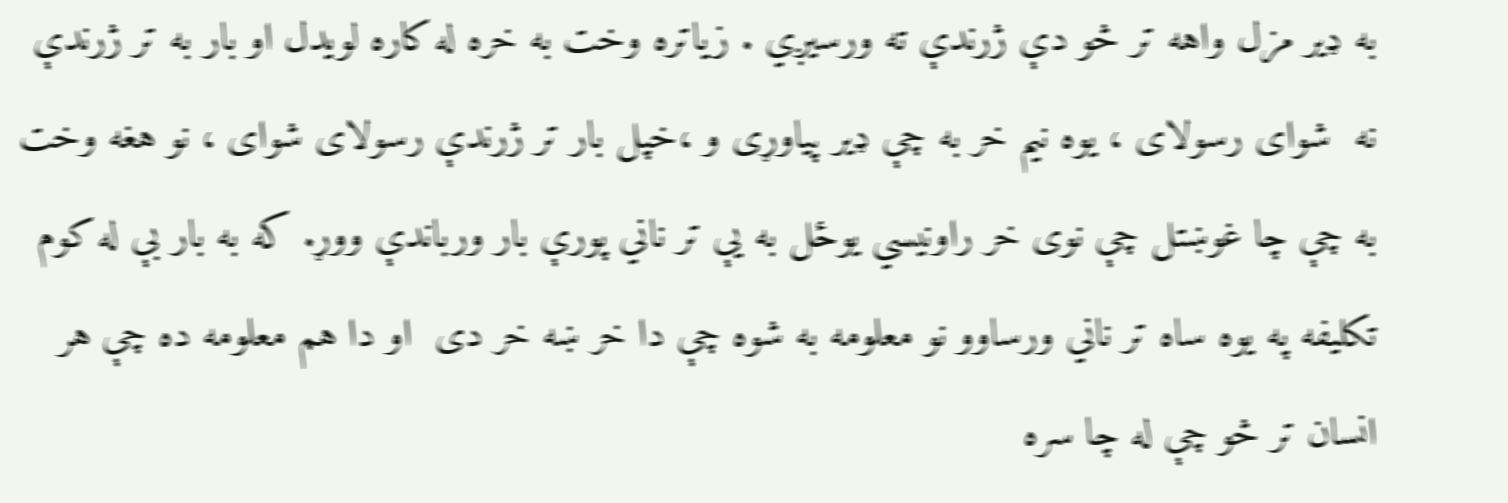به ډیر مزل واهه تر څو دې ژرندې ته ورسیږي . زیاتره وخت به خره له کاره لویدل او بار به تر ژرندې نه  شوای رسولای ، یوه نیم خر به چې ډیر پیاوړی و ،خپل بار تر ژرندې رسولای شوای ، نو هغه وخت به چې چا غوښتل چې نوی خر راونیسي یوځل به یې تر ناني پورې بار ورباندې ووړ. که به بار بې له کوم تکلیفه په یوه ساه تر ناني ورساوو نو معلومه به شوه چې دا خر ښه خر دی  او دا هم معلومه ده چې هر انسان تر څو چې له چا سره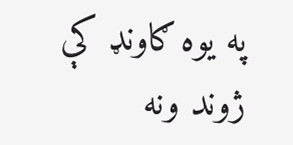په یوه ګاونډ کې ژوند ونه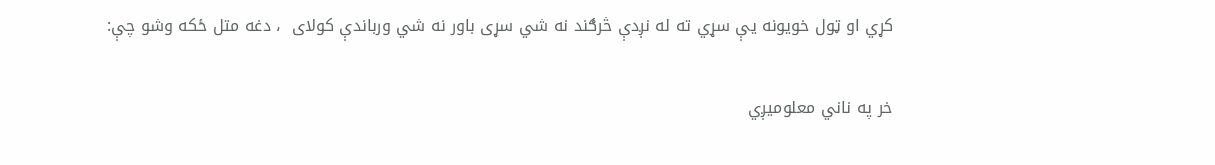کړي او ټول خویونه یې سړي ته له نږدې څرګند نه شي سړی باور نه شي ورباندې کولای  ، دغه متل ځکه وشو چې:

خر په ناني معلومیږي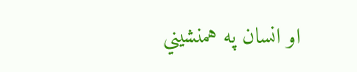او انسان په همنشیني